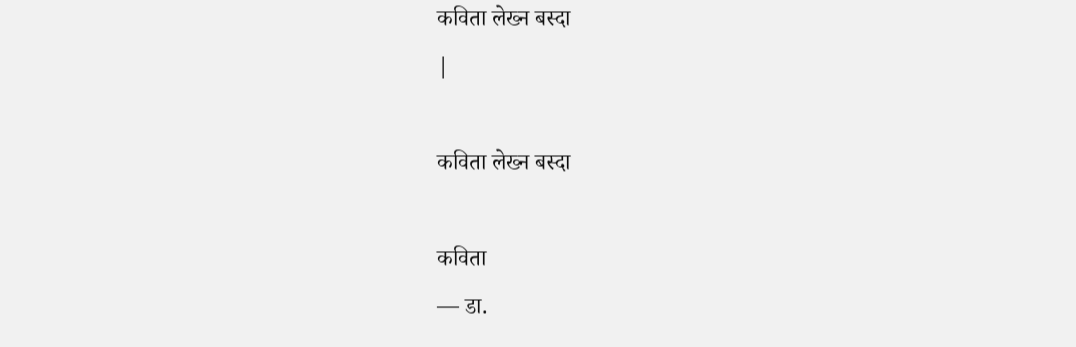कविता लेख्न बस्दा
|

कविता लेख्न बस्दा

कविता
— डा.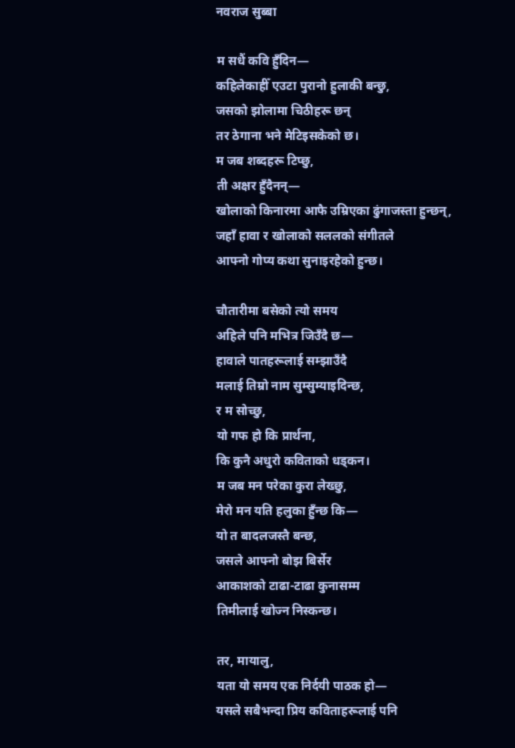नवराज सुब्बा

म सधैं कवि हुँदिन—
कहिलेकाहीँ एउटा पुरानो हुलाकी बन्छु,
जसको झोलामा चिठीहरू छन्
तर ठेगाना भने मेटिइसकेको छ।
म जब शब्दहरू टिप्छु,
ती अक्षर हुँदैनन्—
खोलाको किनारमा आफै उम्रिएका ढुंगाजस्ता हुन्छन्,
जहाँ हावा र खोलाको सललको संगीतले
आफ्नो गोप्य कथा सुनाइरहेको हुन्छ।

चौतारीमा बसेको त्यो समय
अहिले पनि मभित्र जिउँदै छ—
हावाले पातहरूलाई सम्झाउँदै
मलाई तिम्रो नाम सुम्सुम्याइदिन्छ,
र म सोच्छु,
यो गफ हो कि प्रार्थना,
कि कुनै अधुरो कविताको धड्कन।
म जब मन परेका कुरा लेख्छु,
मेरो मन यति हलुका हुँन्छ कि—
यो त बादलजस्तै बन्छ,
जसले आफ्नो बोझ बिर्सेर
आकाशको टाढा-टाढा कुनासम्म
तिमीलाई खोज्न निस्कन्छ।

तर, मायालु,
यता यो समय एक निर्दयी पाठक हो—
यसले सबैभन्दा प्रिय कविताहरूलाई पनि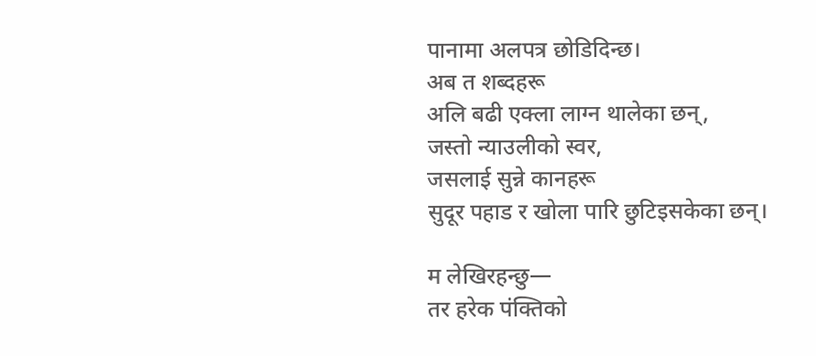पानामा अलपत्र छोडिदिन्छ।
अब त शब्दहरू
अलि बढी एक्ला लाग्न थालेका छन्,
जस्तो न्याउलीको स्वर,
जसलाई सुन्ने कानहरू
सुदूर पहाड र खोला पारि छुटिइसकेका छन्।

म लेखिरहन्छु—
तर हरेक पंक्तिको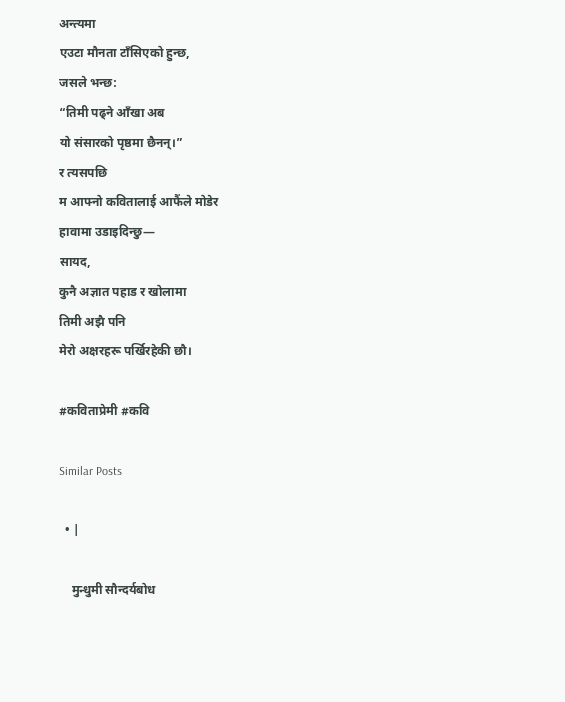अन्त्यमा
एउटा मौनता टाँसिएको हुन्छ,
जसले भन्छ:
“तिमी पढ्ने आँखा अब
यो संसारको पृष्ठमा छैनन्।”
र त्यसपछि
म आफ्नो कवितालाई आफैंले मोडेर
हावामा उडाइदिन्छु—
सायद,
कुनै अज्ञात पहाड र खोलामा
तिमी अझै पनि
मेरो अक्षरहरू पर्खिरहेकी छौ।

#कविताप्रेमी #कवि

Similar Posts

  • |

    मुन्धुमी सौन्दर्यबोध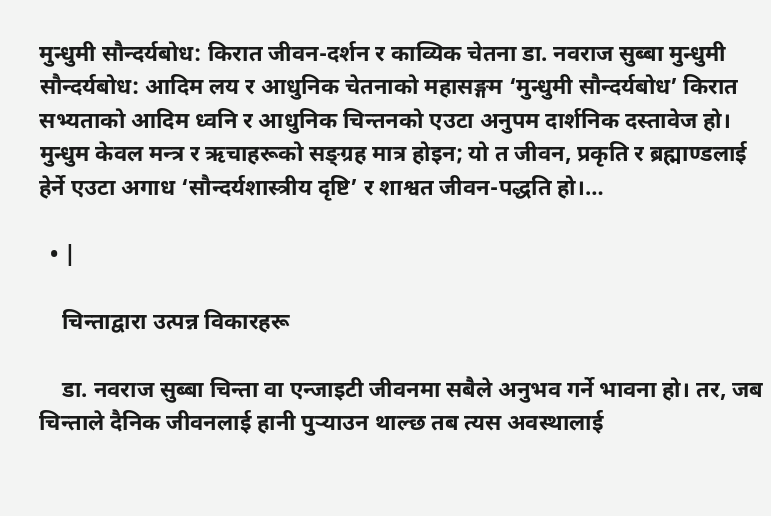मुन्धुमी सौन्दर्यबोध: किरात जीवन-दर्शन र काव्यिक चेतना डा. नवराज सुब्बा मुन्धुमी सौन्दर्यबोध: आदिम लय र आधुनिक चेतनाको महासङ्गम ‘मुन्धुमी सौन्दर्यबोध’ किरात सभ्यताको आदिम ध्वनि र आधुनिक चिन्तनको एउटा अनुपम दार्शनिक दस्तावेज हो। मुन्धुम केवल मन्त्र र ऋचाहरूको सङ्ग्रह मात्र होइन; यो त जीवन, प्रकृति र ब्रह्माण्डलाई हेर्ने एउटा अगाध ‘सौन्दर्यशास्त्रीय दृष्टि’ र शाश्वत जीवन-पद्धति हो।…

  • |

    चिन्ताद्वारा उत्पन्न विकारहरू

    डा. नवराज सुब्बा चिन्ता वा एन्जाइटी जीवनमा सबैले अनुभव गर्ने भावना हो। तर, जब चिन्ताले दैनिक जीवनलाई हानी पुर्‍याउन थाल्छ तब त्यस अवस्थालाई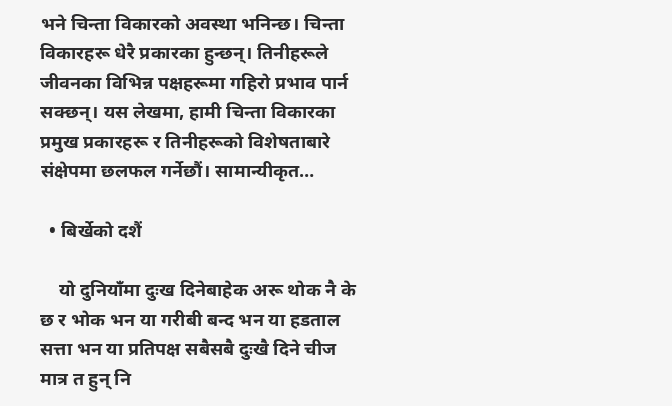भने चिन्ता विकारको अवस्था भनिन्छ। चिन्ता विकारहरू धेरै प्रकारका हुन्छन्। तिनीहरूले जीवनका विभिन्न पक्षहरूमा गहिरो प्रभाव पार्न सक्छन्। यस लेखमा, हामी चिन्ता विकारका प्रमुख प्रकारहरू र तिनीहरूको विशेषताबारे संक्षेपमा छलफल गर्नेछौं। सामान्यीकृत…

  • बिर्खेको दशैं

    यो दुनियाँमा दुःख दिनेबाहेक अरू थोक नै के छ र भोक भन या गरीबी बन्द भन या हडताल सत्ता भन या प्रतिपक्ष सबैसबै दुःखै दिने चीज मात्र त हुन् नि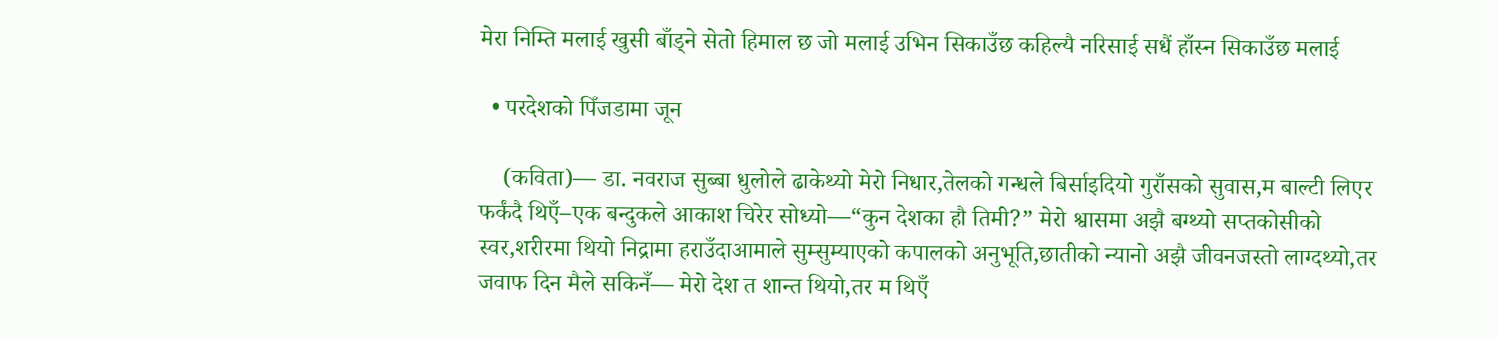मेरा निम्ति मलाई खुसी बाँड्ने सेतो हिमाल छ जो मलाई उभिन सिकाउँछ कहिल्यै नरिसाई सधैं हाँस्न सिकाउँछ मलाई

  • परदेशको पिँजडामा जून

    (कविता)— डा. नवराज सुब्बा धुलोले ढाकेथ्यो मेरो निधार,तेलको गन्धले बिर्साइदियो गुराँसको सुवास,म बाल्टी लिएर फर्कंदै थिएँ–एक बन्दुकले आकाश चिरेर सोध्यो—“कुन देशका हौ तिमी?” मेरो श्वासमा अझै बग्थ्यो सप्तकोसीको स्वर,शरीरमा थियो निद्रामा हराउँदाआमाले सुम्सुम्याएको कपालको अनुभूति,छातीको न्यानो अझै जीवनजस्तो लाग्दथ्यो,तर जवाफ दिन मैले सकिनँ— मेरो देश त शान्त थियो,तर म थिएँ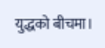युद्धको बीचमा।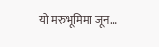यो मरुभूमिमा जून…